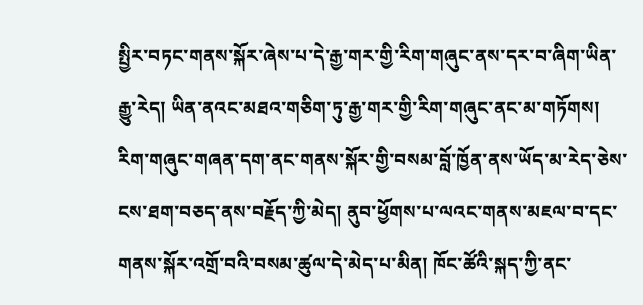སྤྱིར་བཏང་གནས་སྐོར་ཞེས་པ་དེ་རྒྱ་གར་གྱི་རིག་གཞུང་ནས་དར་བ་ཞིག་ཡིན་རྒྱུ་རེད། ཡིན་ནའང་མཐའ་གཅིག་ཏུ་རྒྱ་གར་གྱི་རིག་གཞུང་ནང་མ་གཏོགས། རིག་གཞུང་གཞན་དག་ནང་གནས་སྐོར་གྱི་བསམ་བློ་ཁྱོན་ནས་ཡོད་མ་རེད་ཅེས་ངས་ཐག་བཅད་ནས་བརྗོད་ཀྱི་མེད། ནུབ་ཕྱོགས་པ་ལའང་གནས་མཇལ་བ་དང་གནས་སྐོར་འགྲོ་བའི་བསམ་ཚུལ་དེ་མེད་པ་མིན། ཁོང་ཚོའི་སྐད་ཀྱི་ནང་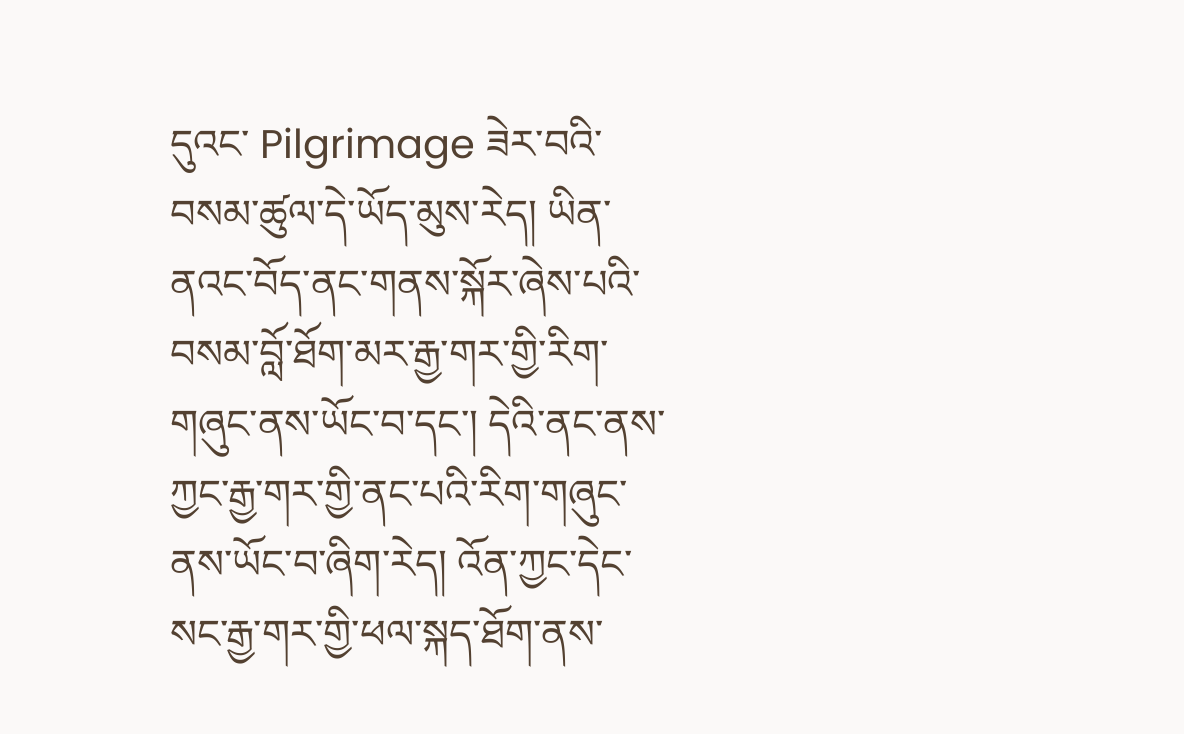དུའང་ Pilgrimage ཟེར་བའི་བསམ་ཚུལ་དེ་ཡོད་མུས་རེད། ཡིན་ནའང་བོད་ནང་གནས་སྐོར་ཞེས་པའི་བསམ་བློ་ཐོག་མར་རྒྱ་གར་གྱི་རིག་གཞུང་ནས་ཡོང་བ་དང་། དེའི་ནང་ནས་ཀྱང་རྒྱ་གར་གྱི་ནང་པའི་རིག་གཞུང་ནས་ཡོང་བ་ཞིག་རེད། འོན་ཀྱང་དེང་སང་རྒྱ་གར་གྱི་ཕལ་སྐད་ཐོག་ནས་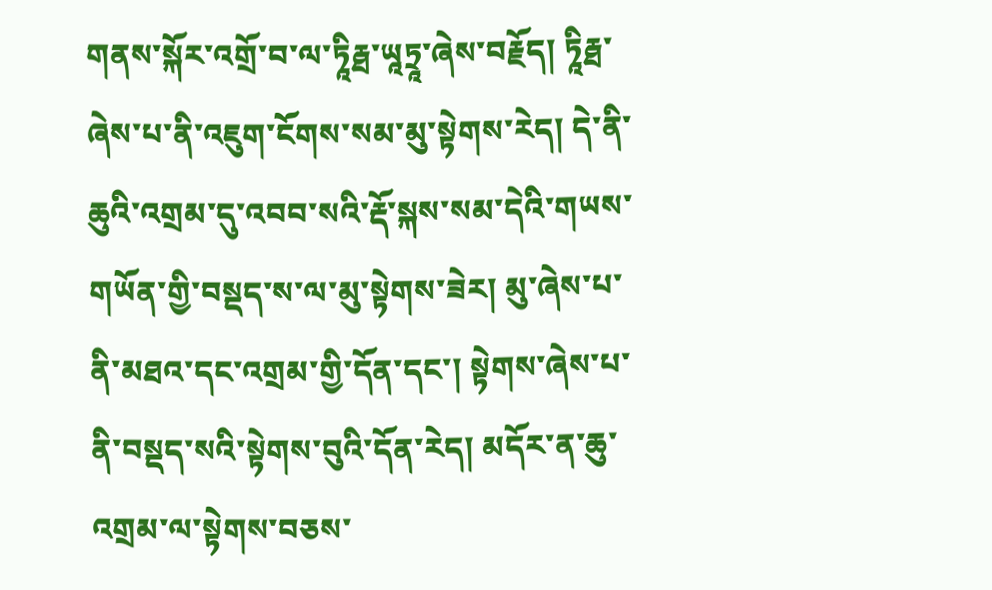གནས་སྐོར་འགྲོ་བ་ལ་ཏཱིརྠ་ཡཱཏྲཱ་ཞེས་བརྗོད། ཏཱིརྠ་ཞེས་པ་ནི་འཇུག་ངོགས་སམ་མུ་སྟེགས་རེད། དེ་ནི་ཆུའི་འགྲམ་དུ་འབབ་སའི་རྡོ་སྐས་སམ་དེའི་གཡས་གཡོན་གྱི་བསྡད་ས་ལ་མུ་སྟེགས་ཟེར། མུ་ཞེས་པ་ནི་མཐའ་དང་འགྲམ་གྱི་དོན་དང་། སྟེགས་ཞེས་པ་ནི་བསྡད་སའི་སྟེགས་བུའི་དོན་རེད། མདོར་ན་ཆུ་འགྲམ་ལ་སྟེགས་བཅས་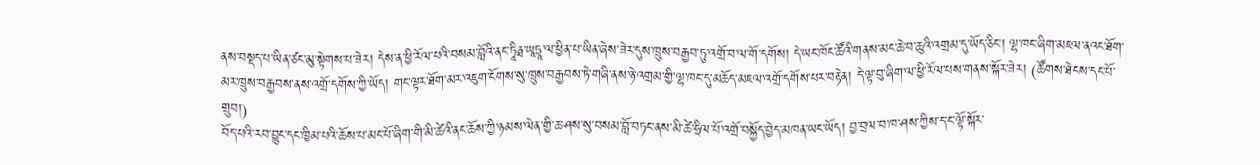ནས་བསྡད་པ་ཡིན་ཙང་མུ་སྟེགས་པ་ཟེར། དེས་ན་ཕྱི་རོལ་པའི་བསམ་བློའི་ནང་ཏཱིརྠ་ཡཱཏྲཱ་ལ་ཕྱིན་པ་ཡིན་ཞེས་ཟེར་དུས་ཁྲུས་བརྒྱབ་ཏུ་འགྲོ་བ་ལ་གོ་དགོས། དེ་ཡང་ཁོང་ཚོའི་གནས་མང་ཆེ་བ་ཆུའི་འགྲམ་དུ་ཡོད་ཅིང་། ལྷ་ཁང་ཞིག་མཇལ་ནའང་ཐོག་མར་ཁྲུས་བརྒྱབས་ནས་འགྲོ་དགོས་ཀྱི་ཡོད། གང་ལྟར་ཐོག་མར་འཇུག་ངོགས་སུ་ཁྲུས་བརྒྱབས་ཏེ་གཞི་ནས་ཉེ་འགྲམ་གྱི་ལྷ་ཁང་དུ་མཆོད་མཇལ་འགྲོ་དགོས་པར་བརྟེན། དེ་ལྟ་བུ་ཞིག་ལ་ཕྱི་རོལ་པས་གནས་སྐོར་ཟེར། (ཚོགས་ཐེངས་དང་པོ་གྲུབ།)
བོད་པའི་རབ་བྱུང་དང་ཁྱིམ་པའི་ཆོས་པ་མང་པོ་ཞིག་གི་མི་ཚེའི་ནང་ཆོས་ཀྱི་ཉམས་ལེན་གྱི་ཆ་ཤས་སུ་བསམ་བློ་བཏང་ནས་མི་ཚེ་ཧྲིལ་པོ་འགྲོ་བསྐྱོད་བྱེད་མཁན་ཡང་ཡོད། བྱ་བྲལ་བ་ཁ་ཤས་ཀྱིས་ད་ང་ལྟོ་སྐོར་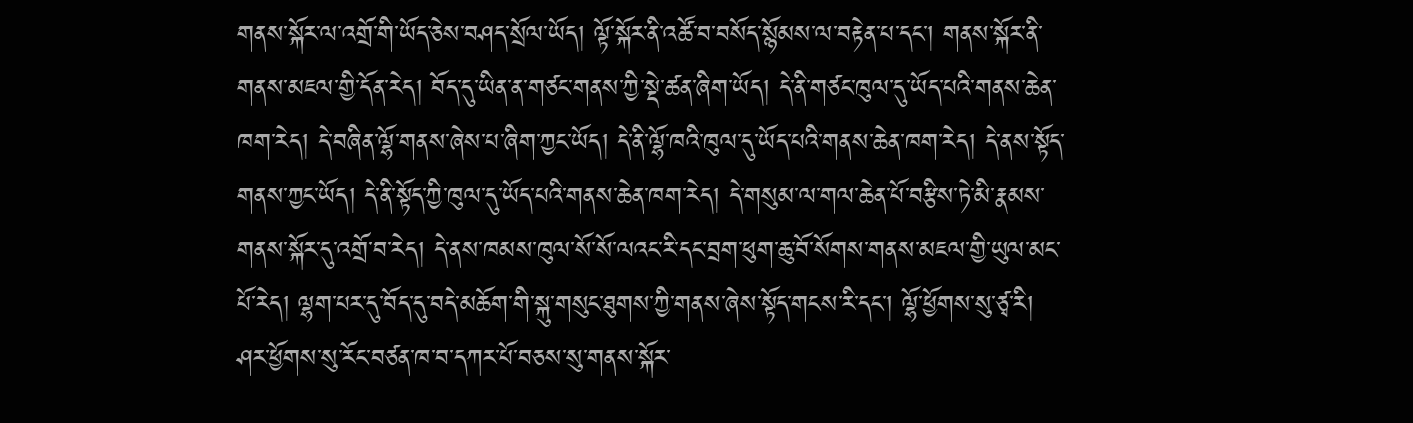གནས་སྐོར་ལ་འགྲོ་གི་ཡོད་ཅེས་བཤད་སྲོལ་ཡོད། ལྟོ་སྐོར་ནི་འཚོ་བ་བསོད་སྙོམས་ལ་བརྟེན་པ་དང་། གནས་སྐོར་ནི་གནས་མཇལ་གྱི་དོན་རེད། བོད་དུ་ཡིན་ན་གཙང་གནས་ཀྱི་སྡེ་ཚན་ཞིག་ཡོད། དེ་ནི་གཙང་ཁུལ་དུ་ཡོད་པའི་གནས་ཆེན་ཁག་རེད། དེ་བཞིན་ལྷོ་གནས་ཞེས་པ་ཞིག་ཀྱང་ཡོད། དེ་ནི་ལྷོ་ཁའི་ཁུལ་དུ་ཡོད་པའི་གནས་ཆེན་ཁག་རེད། དེ་ནས་སྟོད་གནས་ཀྱང་ཡོད། དེ་ནི་སྟོད་ཀྱི་ཁུལ་དུ་ཡོད་པའི་གནས་ཆེན་ཁག་རེད། དེ་གསུམ་ལ་གལ་ཆེན་པོ་བརྩིས་ཏེ་མི་རྣམས་གནས་སྐོར་དུ་འགྲོ་བ་རེད། དེ་ནས་ཁམས་ཁུལ་སོ་སོ་ལའང་རི་དང་བྲག་ཕུག་ཆུ་བོ་སོགས་གནས་མཇལ་གྱི་ཡུལ་མང་པོ་རེད། ལྷག་པར་དུ་བོད་དུ་བདེ་མཆོག་གི་སྐུ་གསུང་ཐུགས་ཀྱི་གནས་ཞེས་སྟོད་གངས་རི་དང་། ལྷོ་ཕྱོགས་སུ་ཙྭ་རི། ཤར་ཕྱོགས་སུ་རོང་བཙན་ཁ་བ་དཀར་པོ་བཅས་སུ་གནས་སྐོར་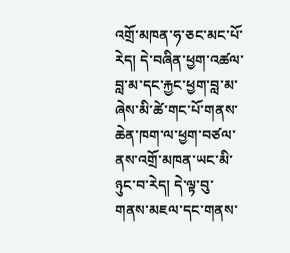འགྲོ་མཁན་ཧ་ཅང་མང་པོ་རེད། དེ་བཞིན་ཕྱག་འཚལ་བླ་མ་དང་རྐྱང་ཕྱག་བླ་མ་ཞེས་མི་ཚེ་གང་པོ་གནས་ཆེན་ཁག་ལ་ཕྱག་བཙལ་ནས་འགྲོ་མཁན་ཡང་མི་ཉུང་བ་རེད། དེ་ལྟ་བུ་གནས་མཇལ་དང་གནས་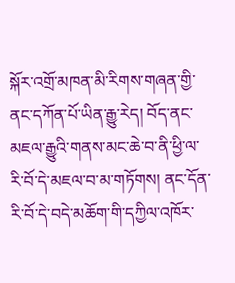སྐོར་འགྲོ་མཁན་མི་རིགས་གཞན་གྱི་ནང་དཀོན་པོ་ཡིན་རྒྱུ་རེད། བོད་ནང་མཇལ་རྒྱུའི་གནས་མང་ཆེ་བ་ནི་ཕྱི་ལ་རི་བོ་དེ་མཇལ་བ་མ་གཏོགས། ནང་དོན་རི་བོ་དེ་བདེ་མཆོག་གི་དཀྱིལ་འཁོར་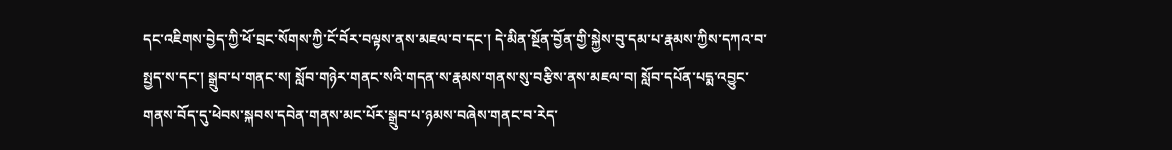དང་འཇིགས་བྱེད་ཀྱི་ཕོ་བྲང་སོགས་ཀྱི་ངོ་བོར་བལྟས་ནས་མཇལ་བ་དང་། དེ་མིན་སྔོན་བྱོན་གྱི་སྐྱེས་བུ་དམ་པ་རྣམས་ཀྱིས་དཀའ་བ་སྤྱད་ས་དང་། སྒྲུབ་པ་གནང་ས། སློབ་གཉེར་གནང་སའི་གདན་ས་རྣམས་གནས་སུ་བརྩིས་ནས་མཇལ་བ། སློབ་དཔོན་པདྨ་འབྱུང་གནས་བོད་དུ་ཕེབས་སྐབས་དབེན་གནས་མང་པོར་སྒྲུབ་པ་ཉམས་བཞེས་གནང་བ་རེད་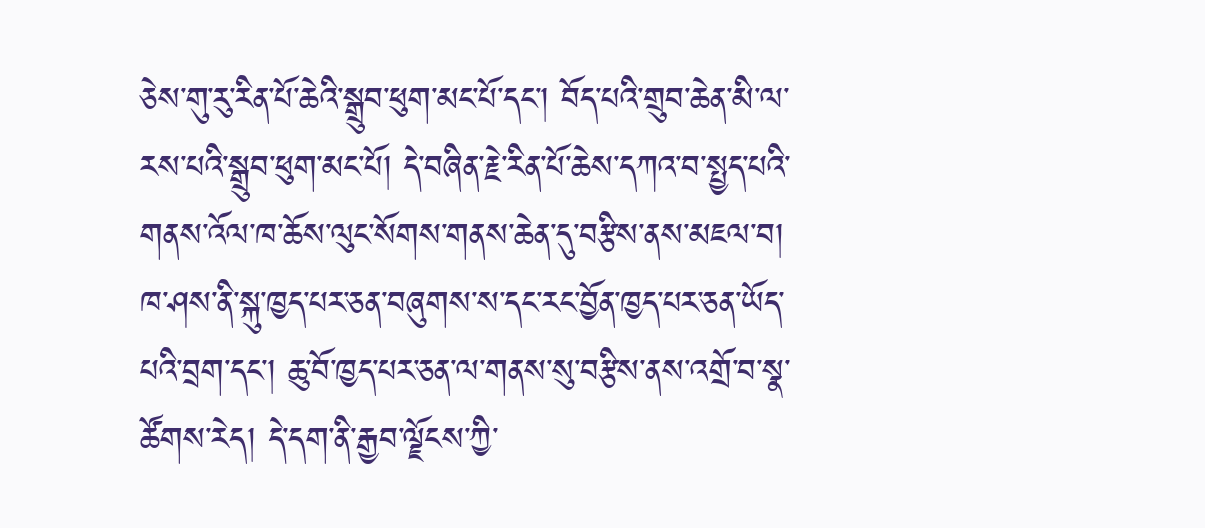ཅེས་གུ་རུ་རིན་པོ་ཆེའི་སྒྲུབ་ཕུག་མང་པོ་དང་། བོད་པའི་གྲུབ་ཆེན་མི་ལ་རས་པའི་སྒྲུབ་ཕུག་མང་པོ། དེ་བཞིན་རྗེ་རིན་པོ་ཆེས་དཀའ་བ་སྤྱད་པའི་གནས་འོལ་ཁ་ཆོས་ལུང་སོགས་གནས་ཆེན་དུ་བརྩིས་ནས་མཇལ་བ། ཁ་ཤས་ནི་སྐུ་ཁྱད་པར་ཅན་བཞུགས་ས་དང་རང་བྱོན་ཁྱད་པར་ཅན་ཡོད་པའི་བྲག་དང་། ཆུ་བོ་ཁྱད་པར་ཅན་ལ་གནས་སུ་བརྩིས་ནས་འགྲོ་བ་སྣ་ཚོགས་རེད། དེ་དག་ནི་རྒྱབ་ལྗོངས་ཀྱི་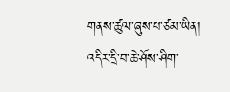གནས་ཚུལ་ཞུས་པ་ཙམ་ཡིན།
འདིར་དྲི་བ་ཆེ་ཤོས་ཤིག་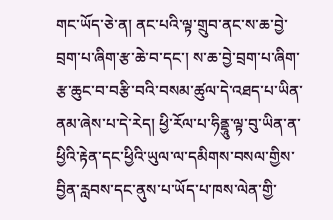གང་ཡོད་ཅེ་ན། ནང་པའི་ལྟ་གྲུབ་ནང་ས་ཆ་བྱེ་བྲག་པ་ཞིག་རྩ་ཆེ་བ་དང་། ས་ཆ་བྱེ་བྲག་པ་ཞིག་རྩ་ཆུང་བ་བརྩི་བའི་བསམ་ཚུལ་དེ་འཐད་པ་ཡིན་ནམ་ཞེས་པ་དེ་རེད། ཕྱི་རོལ་པ་ཧིནྡཱུ་ལྟ་བུ་ཡིན་ན་ཕྱིའི་རྟེན་དང་ཕྱིའི་ཡུལ་ལ་དམིགས་བསལ་གྱིས་བྱིན་རླབས་དང་ནུས་པ་ཡོད་པ་ཁས་ལེན་གྱི་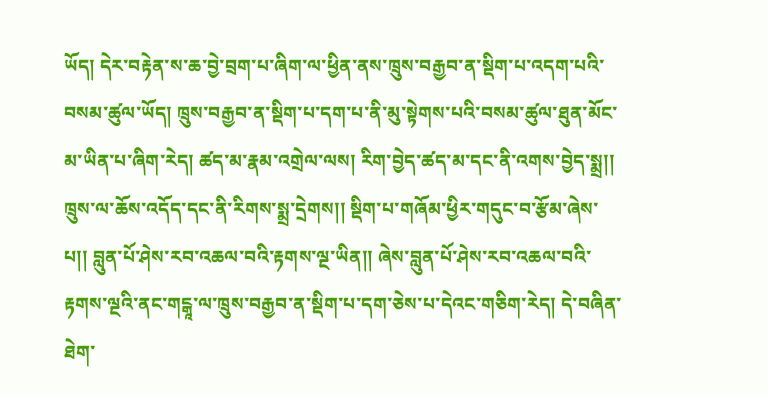ཡོད། དེར་བརྟེན་ས་ཆ་བྱེ་བྲག་པ་ཞིག་ལ་ཕྱིན་ནས་ཁྲུས་བརྒྱབ་ན་སྡིག་པ་འདག་པའི་བསམ་ཚུལ་ཡོད། ཁྲུས་བརྒྱབ་ན་སྡིག་པ་དག་པ་ནི་མུ་སྟེགས་པའི་བསམ་ཚུལ་ཐུན་མོང་མ་ཡིན་པ་ཞིག་རེད། ཚད་མ་རྣམ་འགྲེལ་ལས། རིག་བྱེད་ཚད་མ་དང་ནི་འགས་བྱེད་སྨྲ།། ཁྲུས་ལ་ཆོས་འདོད་དང་ནི་རིགས་སྨྲ་དྲེགས།། སྡིག་པ་གཞོམ་ཕྱིར་གདུང་བ་རྩོམ་ཞེས་པ།། བླུན་པོ་ཤེས་རབ་འཆལ་བའི་རྟགས་ལྔ་ཡིན།། ཞེས་བླུན་པོ་ཤེས་རབ་འཆལ་བའི་རྟགས་ལྔའི་ནང་གངྒཱ་ལ་ཁྲུས་བརྒྱབ་ན་སྡིག་པ་དག་ཅེས་པ་དེའང་གཅིག་རེད། དེ་བཞིན་ཐེག་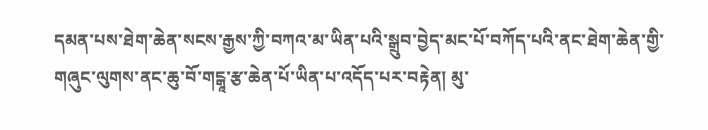དམན་པས་ཐེག་ཆེན་སངས་རྒྱས་ཀྱི་བཀའ་མ་ཡིན་པའི་སྒྲུབ་བྱེད་མང་པོ་བཀོད་པའི་ནང་ཐེག་ཆེན་གྱི་གཞུང་ལུགས་ནང་ཆུ་བོ་གངྒཱ་རྩ་ཆེན་པོ་ཡིན་པ་འདོད་པར་བརྟེན། མུ་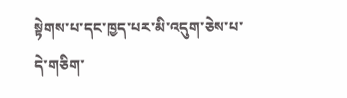སྟེགས་པ་དང་ཁྱད་པར་མི་འདུག་ཅེས་པ་དེ་གཅིག་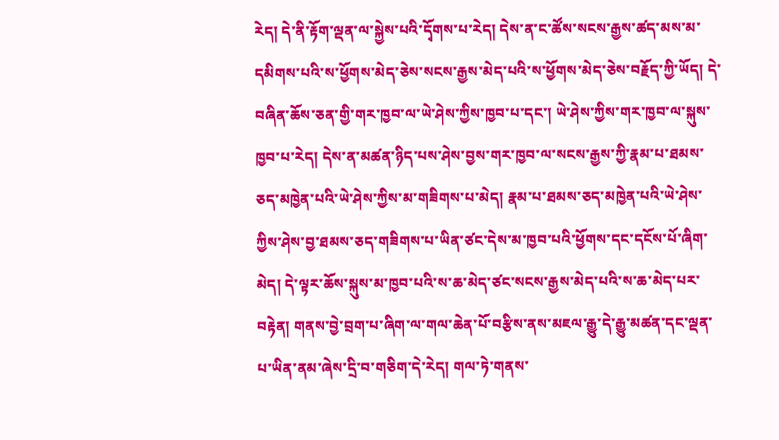རེད། དེ་ནི་རྟོག་ལྡན་ལ་སྐྱེས་པའི་དྭོགས་པ་རེད། དེས་ན་ང་ཚོས་སངས་རྒྱས་ཚད་མས་མ་དམིགས་པའི་ས་ཕྱོགས་མེད་ཅེས་སངས་རྒྱས་མེད་པའི་ས་ཕྱོགས་མེད་ཅེས་བརྗོད་ཀྱི་ཡོད། དེ་བཞིན་ཆོས་ཅན་གྱི་གར་ཁྱབ་ལ་ཡེ་ཤེས་ཀྱིས་ཁྱབ་པ་དང་། ཡེ་ཤེས་ཀྱིས་གར་ཁྱབ་ལ་སྐུས་ཁྱབ་པ་རེད། དེས་ན་མཚན་ཉིད་པས་ཤེས་བྱས་གར་ཁྱབ་ལ་སངས་རྒྱས་ཀྱི་རྣམ་པ་ཐམས་ཅད་མཁྱེན་པའི་ཡེ་ཤེས་ཀྱིས་མ་གཟིགས་པ་མེད། རྣམ་པ་ཐམས་ཅད་མཁྱེན་པའི་ཡེ་ཤེས་ཀྱིས་ཤེས་བྱ་ཐམས་ཅད་གཟིགས་པ་ཡིན་ཙང་དེས་མ་ཁྱབ་པའི་ཕྱོགས་དང་དངོས་པོ་ཞིག་མེད། དེ་ལྟར་ཆོས་སྐུས་མ་ཁྱབ་པའི་ས་ཆ་མེད་ཙང་སངས་རྒྱས་མེད་པའི་ས་ཆ་མེད་པར་བརྟེན། གནས་བྱེ་བྲག་པ་ཞིག་ལ་གལ་ཆེན་པོ་བརྩིས་ནས་མཇལ་རྒྱུ་དེ་རྒྱུ་མཚན་དང་ལྡན་པ་ཡིན་ནམ་ཞེས་དྲི་བ་གཅིག་དེ་རེད། གལ་ཏེ་གནས་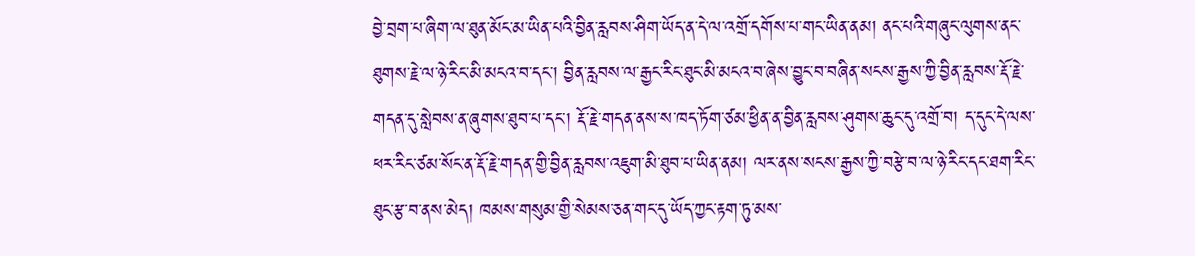བྱེ་བྲག་པ་ཞིག་ལ་ཐུན་མོང་མ་ཡིན་པའི་བྱིན་རླབས་ཤིག་ཡོད་ན་དེ་ལ་འགྲོ་དགོས་པ་གང་ཡིན་ནམ། ནང་པའི་གཞུང་ལུགས་ནང་ཐུགས་རྗེ་ལ་ཉེ་རིང་མི་མངའ་བ་དང་། བྱིན་རླབས་ལ་རྒྱང་རིང་ཐུང་མི་མངའ་བ་ཞེས་བྱུང་བ་བཞིན་སངས་རྒྱས་ཀྱི་བྱིན་རླབས་རྡོ་རྗེ་གདན་དུ་སླེབས་ན་ཞུགས་ཐུབ་པ་དང་། རྡོ་རྗེ་གདན་ནས་ས་ཁད་ཏོག་ཙམ་ཕྱིན་ན་བྱིན་རླབས་ཤུགས་ཆུང་དུ་འགྲོ་བ། ད་དུང་དེ་ལས་ཕར་རིང་ཙམ་སོང་ན་རྡོ་རྗེ་གདན་གྱི་བྱིན་རླབས་འཇུག་མི་ཐུབ་པ་ཡིན་ནམ། ལར་ནས་སངས་རྒྱས་ཀྱི་བརྩེ་བ་ལ་ཉེ་རིང་དང་ཐག་རིང་ཐུང་རྩ་བ་ནས་མེད། ཁམས་གསུམ་གྱི་སེམས་ཅན་གང་དུ་ཡོད་ཀྱང་རྟག་ཏུ་མས་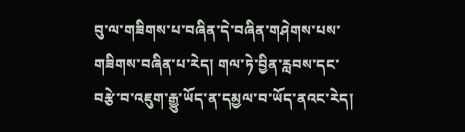བུ་ལ་གཟིགས་པ་བཞིན་དེ་བཞིན་གཤེགས་པས་གཟིགས་བཞིན་པ་རེད། གལ་ཏེ་བྱིན་རླབས་དང་བརྩེ་བ་འཇུག་རྒྱུ་ཡོད་ན་དམྱལ་བ་ཡོད་ནའང་རེད།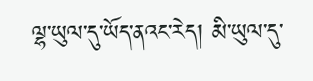ལྷ་ཡུལ་དུ་ཡོད་ནའང་རེད། མི་ཡུལ་དུ་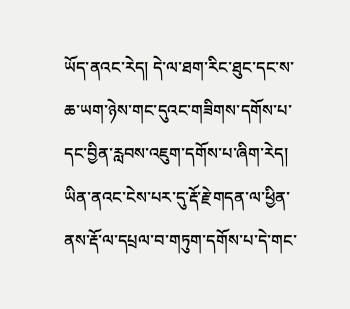ཡོད་ནའང་རེད། དེ་ལ་ཐག་རིང་ཐུང་དང་ས་ཆ་ཡག་ཉེས་གང་དུའང་གཟིགས་དགོས་པ་དང་བྱིན་རླབས་འཇུག་དགོས་པ་ཞིག་རེད། ཡིན་ནའང་ངེས་པར་དུ་རྡོ་རྗེ་གདན་ལ་ཕྱིན་ནས་རྡོ་ལ་དཔྲལ་བ་གཏུག་དགོས་པ་དེ་གང་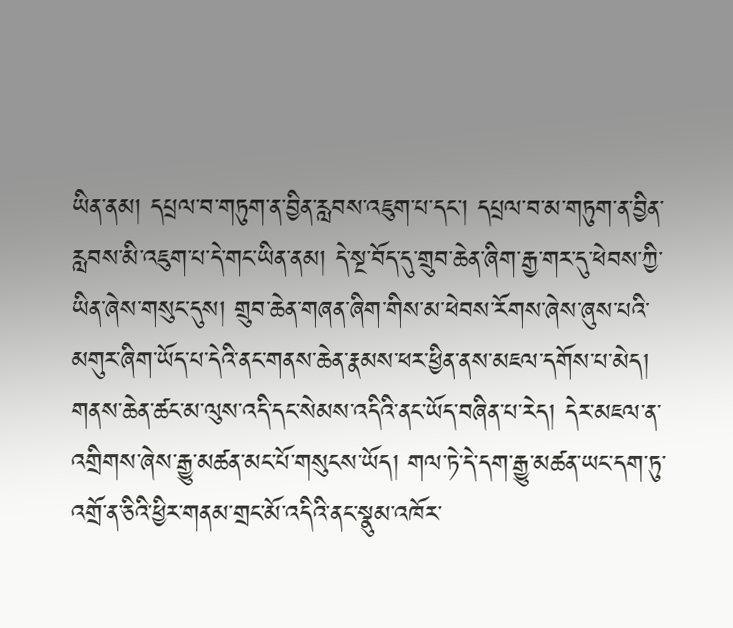ཡིན་ནམ། དཔྲལ་བ་གཏུག་ན་བྱིན་རླབས་འཇུག་པ་དང་། དཔྲལ་བ་མ་གཏུག་ན་བྱིན་རླབས་མི་འཇུག་པ་དེ་གང་ཡིན་ནམ། དེ་སྔ་བོད་དུ་གྲུབ་ཆེན་ཞིག་རྒྱ་གར་དུ་ཕེབས་ཀྱི་ཡིན་ཞེས་གསུང་དུས། གྲུབ་ཆེན་གཞན་ཞིག་གིས་མ་ཕེབས་རོགས་ཞེས་ཞུས་པའི་མགུར་ཞིག་ཡོད་པ་དེའི་ནང་གནས་ཆེན་རྣམས་ཕར་ཕྱིན་ནས་མཇལ་དགོས་པ་མེད། གནས་ཆེན་ཚང་མ་ལུས་འདི་དང་སེམས་འདིའི་ནང་ཡོད་བཞིན་པ་རེད། དེར་མཇལ་ན་འགྲིགས་ཞེས་རྒྱུ་མཚན་མང་པོ་གསུངས་ཡོད། གལ་ཏེ་དེ་དག་རྒྱུ་མཚན་ཡང་དག་ཏུ་འགྲོ་ན་ཅིའི་ཕྱིར་གནམ་གྲང་མོ་འདིའི་ནང་སྣུམ་འཁོར་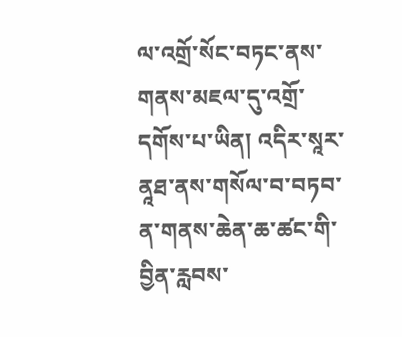ལ་འགྲོ་སོང་བཏང་ནས་གནས་མཇལ་དུ་འགྲོ་དགོས་པ་ཡིན། འདིར་སཱར་ནཱཐ་ནས་གསོལ་བ་བཏབ་ན་གནས་ཆེན་ཆ་ཚང་གི་བྱིན་རླབས་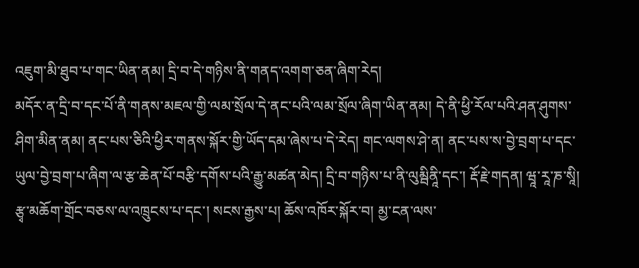འཇུག་མི་ཐུབ་པ་གང་ཡིན་ནམ། དྲི་བ་དེ་གཉིས་ནི་གནད་འགག་ཅན་ཞིག་རེད།
མདོར་ན་དྲི་བ་དང་པོ་ནི་གནས་མཇལ་གྱི་ལམ་སྲོལ་དེ་ནང་པའི་ལམ་སྲོལ་ཞིག་ཡིན་ནམ། དེ་ནི་ཕྱི་རོལ་པའི་ཤན་ཤུགས་ཤིག་མིན་ནམ། ནང་པས་ཅིའི་ཕྱིར་གནས་སྐོར་གྱི་ཡོད་དམ་ཞེས་པ་དེ་རེད། གང་ལགས་ཤེ་ན། ནང་པས་ས་བྱེ་བྲག་པ་དང་ཡུལ་བྱེ་བྲག་པ་ཞིག་ལ་རྩ་ཆེན་པོ་བརྩི་དགོས་པའི་རྒྱུ་མཚན་མེད། དྲི་བ་གཉིས་པ་ནི་ལུམྦིནཱི་དང་། རྡོ་རྗེ་གདན། ཝཱ་རཱ་ཎ་སཱི། རྩྭ་མཆོག་གྲོང་བཅས་ལ་འཁྲུངས་པ་དང་། སངས་རྒྱས་པ། ཆོས་འཁོར་སྐོར་བ། མྱ་ངན་ལས་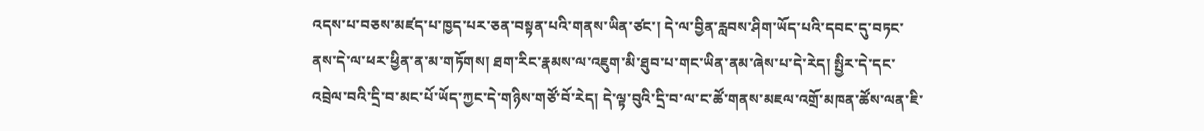འདས་པ་བཅས་མཛད་པ་ཁྱད་པར་ཅན་བསྟན་པའི་གནས་ཡིན་ཙང་། དེ་ལ་བྱིན་རླབས་ཤིག་ཡོད་པའི་དབང་དུ་བཏང་ནས་དེ་ལ་ཕར་ཕྱིན་ན་མ་གཏོགས། ཐག་རིང་རྣམས་ལ་འཇུག་མི་ཐུབ་པ་གང་ཡིན་ནམ་ཞེས་པ་དེ་རེད། སྤྱིར་དེ་དང་འབྲེལ་བའི་དྲི་བ་མང་པོ་ཡོད་ཀྱང་དེ་གཉིས་གཙོ་བོ་རེད། དེ་ལྟ་བུའི་དྲི་བ་ལ་ང་ཚོ་གནས་མཇལ་འགྲོ་མཁན་ཚོས་ལན་ཇི་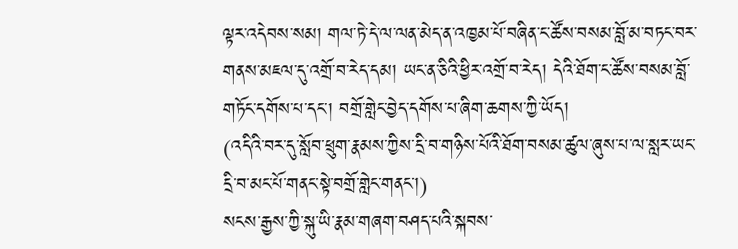ལྟར་འདེབས་སམ། གལ་ཏེ་དེ་ལ་ལན་མེད་ན་འཁྱམ་པོ་བཞིན་ང་ཚོས་བསམ་བློ་མ་བཏང་བར་གནས་མཇལ་དུ་འགྲོ་བ་རེད་དམ། ཡང་ན་ཅིའི་ཕྱིར་འགྲོ་བ་རེད། དེའི་ཐོག་ང་ཚོས་བསམ་བློ་གཏོང་དགོས་པ་དང་། བགྲོ་གླེང་བྱེད་དགོས་པ་ཞིག་ཆགས་ཀྱི་ཡོད།
(འདིའི་བར་དུ་སློབ་ཕྲུག་རྣམས་ཀྱིས་དྲི་བ་གཉིས་པོའི་ཐོག་བསམ་ཚུལ་ཞུས་པ་ལ་སླར་ཡང་དྲི་བ་མང་པོ་གནང་སྟེ་བགྲོ་གླེང་གནང་།)
སངས་རྒྱས་ཀྱི་སྐུ་ཡི་རྣམ་གཞག་བཤད་པའི་སྐབས་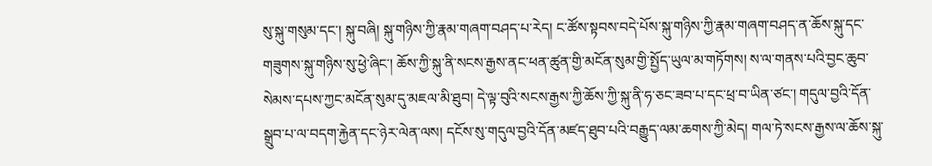སུ་སྐུ་གསུམ་དང་། སྐུ་བཞི། སྐུ་གཉིས་ཀྱི་རྣམ་གཞག་བཤད་པ་རེད། ང་ཚོས་སྟབས་བདེ་པོས་སྐུ་གཉིས་ཀྱི་རྣམ་གཞག་བཤད་ན་ཆོས་སྐུ་དང་གཟུགས་སྐུ་གཉིས་སུ་ཕྱེ་ཞིང་། ཆོས་ཀྱི་སྐུ་ནི་སངས་རྒྱས་ནང་ཕན་ཚུན་གྱི་མངོན་སུམ་གྱི་སྤྱོད་ཡུལ་མ་གཏོགས། ས་ལ་གནས་པའི་བྱང་ཆུབ་སེམས་དཔས་ཀྱང་མངོན་སུམ་དུ་མཇལ་མི་ཐུབ། དེ་ལྟ་བུའི་སངས་རྒྱས་ཀྱི་ཆོས་ཀྱི་སྐུ་ནི་ཧ་ཅང་ཟབ་པ་དང་ཕྲ་བ་ཡིན་ཙང་། གདུལ་བྱའི་དོན་སྒྲུབ་པ་ལ་བདག་རྐྱེན་དང་ཉེར་ལེན་ལས། དངོས་སུ་གདུལ་བྱའི་དོན་མཛད་ཐུབ་པའི་བརྒྱུད་ལམ་ཆགས་ཀྱི་མེད། གལ་ཏེ་སངས་རྒྱས་ལ་ཆོས་སྐུ་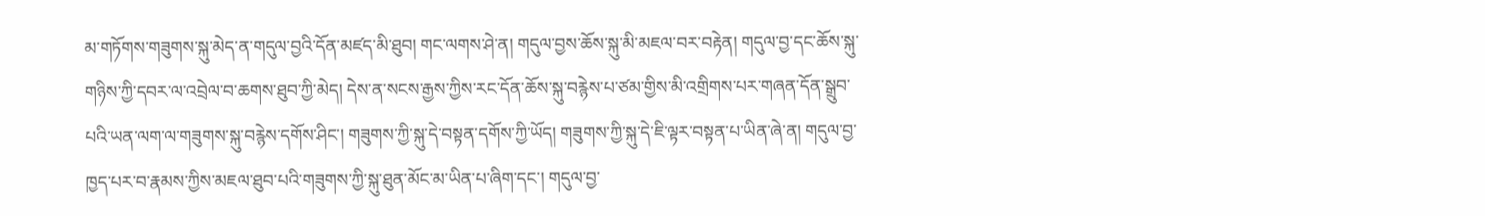མ་གཏོགས་གཟུགས་སྐུ་མེད་ན་གདུལ་བྱའི་དོན་མཛད་མི་ཐུབ། གང་ལགས་ཤེ་ན། གདུལ་བྱས་ཆོས་སྐུ་མི་མཇལ་བར་བརྟེན། གདུལ་བྱ་དང་ཆོས་སྐུ་གཉིས་ཀྱི་དབར་ལ་འབྲེལ་བ་ཆགས་ཐུབ་ཀྱི་མེད། དེས་ན་སངས་རྒྱས་ཀྱིས་རང་དོན་ཆོས་སྐུ་བརྙེས་པ་ཙམ་གྱིས་མི་འགྲིགས་པར་གཞན་དོན་སྒྲུབ་པའི་ཡན་ལག་ལ་གཟུགས་སྐུ་བརྙེས་དགོས་ཤིང་། གཟུགས་ཀྱི་སྐུ་དེ་བསྟན་དགོས་ཀྱི་ཡོད། གཟུགས་ཀྱི་སྐུ་དེ་ཇི་ལྟར་བསྟན་པ་ཡིན་ཞེ་ན། གདུལ་བྱ་ཁྱད་པར་བ་རྣམས་ཀྱིས་མཇལ་ཐུབ་པའི་གཟུགས་ཀྱི་སྐུ་ཐུན་མོང་མ་ཡིན་པ་ཞིག་དང་། གདུལ་བྱ་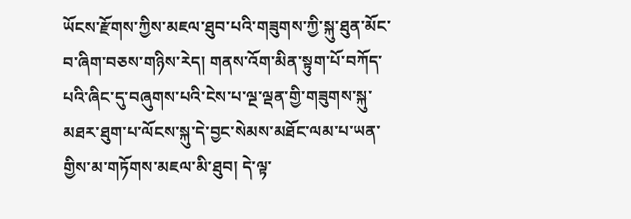ཡོངས་རྫོགས་ཀྱིས་མཇལ་ཐུབ་པའི་གཟུགས་ཀྱི་སྐུ་ཐུན་མོང་བ་ཞིག་བཅས་གཉིས་རེད། གནས་འོག་མིན་སྟུག་པོ་བཀོད་པའི་ཞིང་དུ་བཞུགས་པའི་ངེས་པ་ལྔ་ལྡན་གྱི་གཟུགས་སྐུ་མཐར་ཐུག་པ་ལོངས་སྐུ་དེ་བྱང་སེམས་མཐོང་ལམ་པ་ཡན་གྱིས་མ་གཏོགས་མཇལ་མི་ཐུབ། དེ་ལྟ་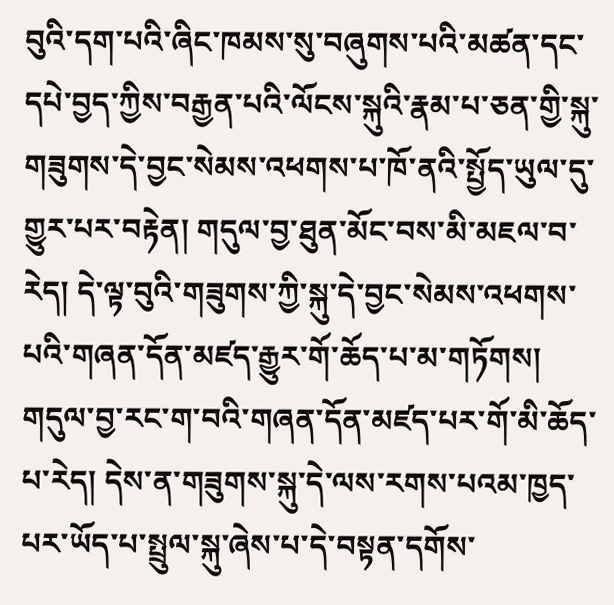བུའི་དག་པའི་ཞིང་ཁམས་སུ་བཞུགས་པའི་མཚན་དང་དཔེ་བྱད་ཀྱིས་བརྒྱན་པའི་ལོངས་སྐུའི་རྣམ་པ་ཅན་གྱི་སྐུ་གཟུགས་དེ་བྱང་སེམས་འཕགས་པ་ཁོ་ནའི་སྤྱོད་ཡུལ་དུ་གྱུར་པར་བརྟེན། གདུལ་བྱ་ཐུན་མོང་བས་མི་མཇལ་བ་རེད། དེ་ལྟ་བུའི་གཟུགས་ཀྱི་སྐུ་དེ་བྱང་སེམས་འཕགས་པའི་གཞན་དོན་མཛད་རྒྱུར་གོ་ཆོད་པ་མ་གཏོགས། གདུལ་བྱ་རང་ག་བའི་གཞན་དོན་མཛད་པར་གོ་མི་ཆོད་པ་རེད། དེས་ན་གཟུགས་སྐུ་དེ་ལས་རགས་པའམ་ཁྱད་པར་ཡོད་པ་སྤྲུལ་སྐུ་ཞེས་པ་དེ་བསྟན་དགོས་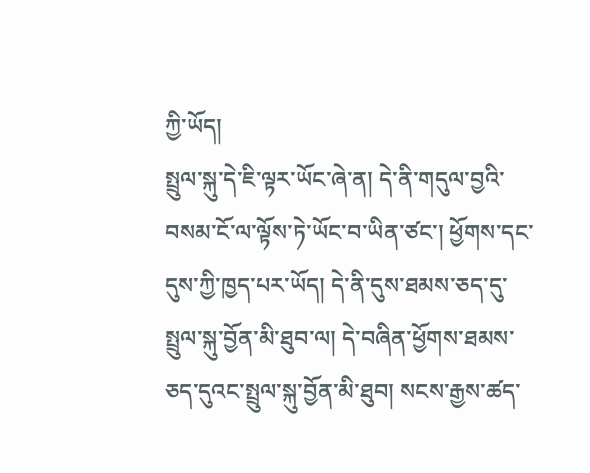ཀྱི་ཡོད།
སྤྲུལ་སྐུ་དེ་ཇི་ལྟར་ཡོང་ཞེ་ན། དེ་ནི་གདུལ་བྱའི་བསམ་ངོ་ལ་ལྟོས་ཏེ་ཡོང་བ་ཡིན་ཙང་། ཕྱོགས་དང་དུས་ཀྱི་ཁྱད་པར་ཡོད། དེ་ནི་དུས་ཐམས་ཅད་དུ་སྤྲུལ་སྐུ་བྱོན་མི་ཐུབ་ལ། དེ་བཞིན་ཕྱོགས་ཐམས་ཅད་དུའང་སྤྲུལ་སྐུ་བྱོན་མི་ཐུབ། སངས་རྒྱས་ཚད་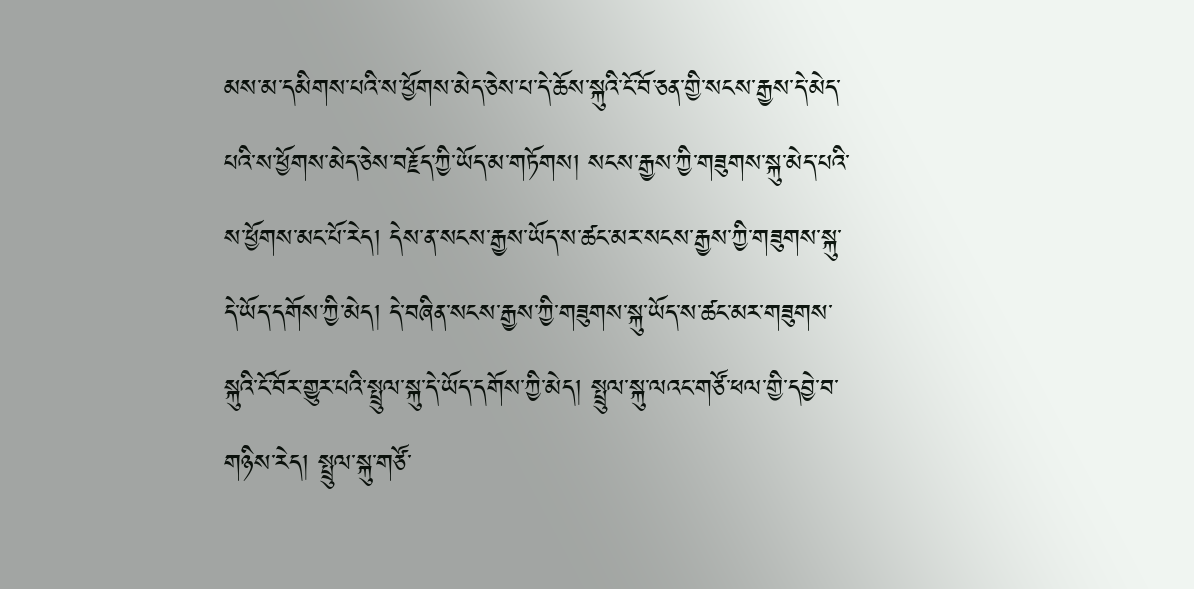མས་མ་དམིགས་པའི་ས་ཕྱོགས་མེད་ཅེས་པ་དེ་ཆོས་སྐུའི་ངོ་བོ་ཅན་གྱི་སངས་རྒྱས་དེ་མེད་པའི་ས་ཕྱོགས་མེད་ཅེས་བརྗོད་ཀྱི་ཡོད་མ་གཏོགས། སངས་རྒྱས་ཀྱི་གཟུགས་སྐུ་མེད་པའི་ས་ཕྱོགས་མང་པོ་རེད། དེས་ན་སངས་རྒྱས་ཡོད་ས་ཚང་མར་སངས་རྒྱས་ཀྱི་གཟུགས་སྐུ་དེ་ཡོད་དགོས་ཀྱི་མེད། དེ་བཞིན་སངས་རྒྱས་ཀྱི་གཟུགས་སྐུ་ཡོད་ས་ཚང་མར་གཟུགས་སྐུའི་ངོ་བོར་གྱུར་པའི་སྤྲུལ་སྐུ་དེ་ཡོད་དགོས་ཀྱི་མེད། སྤྲུལ་སྐུ་ལའང་གཙོ་ཕལ་གྱི་དབྱེ་བ་གཉིས་རེད། སྤྲུལ་སྐུ་གཙོ་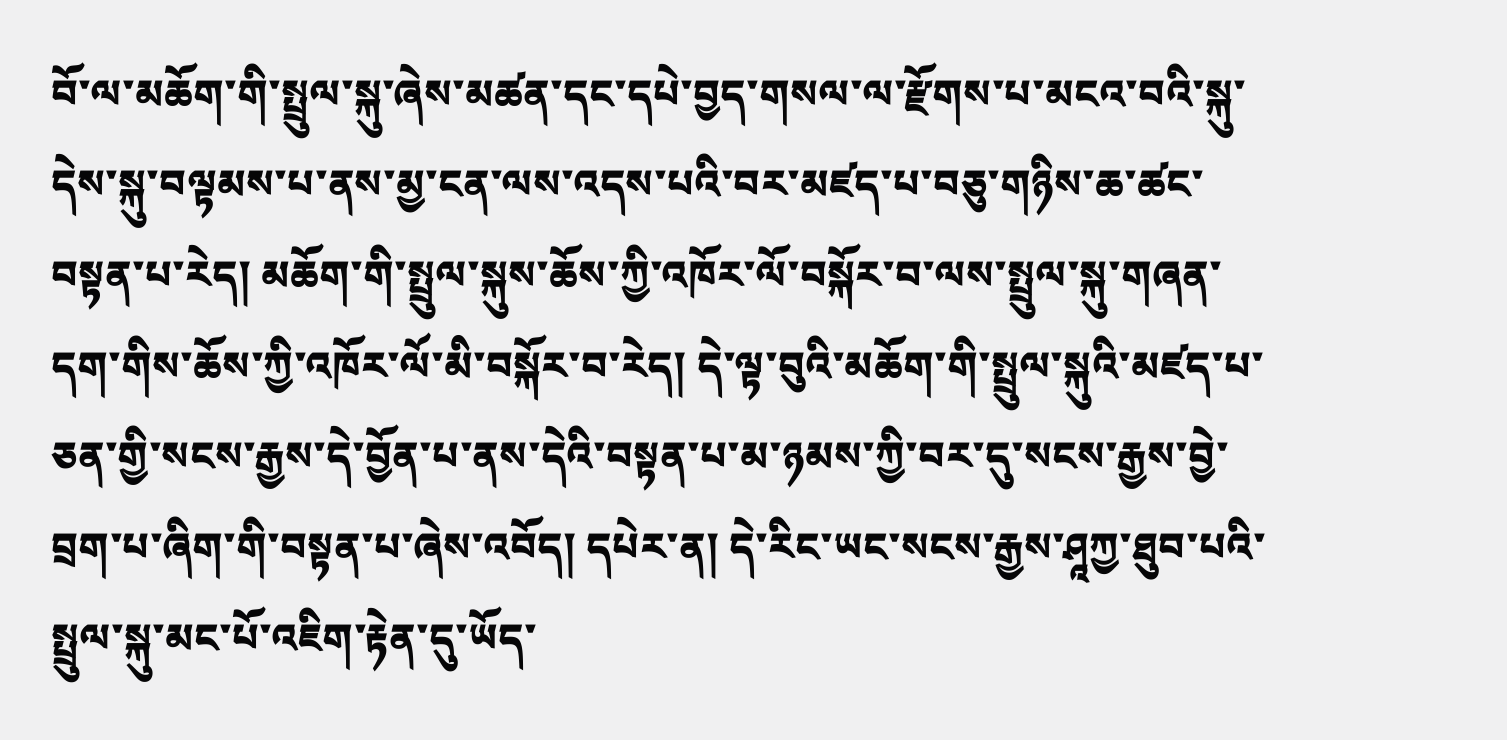བོ་ལ་མཆོག་གི་སྤྲུལ་སྐུ་ཞེས་མཚན་དང་དཔེ་བྱད་གསལ་ལ་རྫོགས་པ་མངའ་བའི་སྐུ་དེས་སྐུ་བལྟམས་པ་ནས་མྱ་ངན་ལས་འདས་པའི་བར་མཛད་པ་བཅུ་གཉིས་ཆ་ཚང་བསྟན་པ་རེད། མཆོག་གི་སྤྲུལ་སྐུས་ཆོས་ཀྱི་འཁོར་ལོ་བསྐོར་བ་ལས་སྤྲུལ་སྐུ་གཞན་དག་གིས་ཆོས་ཀྱི་འཁོར་ལོ་མི་བསྐོར་བ་རེད། དེ་ལྟ་བུའི་མཆོག་གི་སྤྲུལ་སྐུའི་མཛད་པ་ཅན་གྱི་སངས་རྒྱས་དེ་བྱོན་པ་ནས་དེའི་བསྟན་པ་མ་ཉམས་ཀྱི་བར་དུ་སངས་རྒྱས་བྱེ་བྲག་པ་ཞིག་གི་བསྟན་པ་ཞེས་འབོད། དཔེར་ན། དེ་རིང་ཡང་སངས་རྒྱས་ཤཱཀྱ་ཐུབ་པའི་སྤྲུལ་སྐུ་མང་པོ་འཇིག་རྟེན་དུ་ཡོད་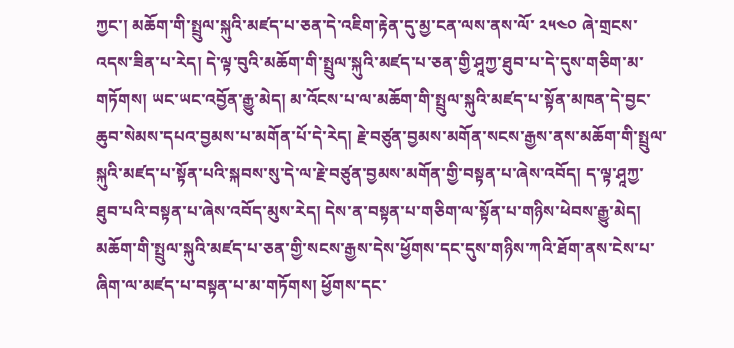ཀྱང་། མཆོག་གི་སྤྲུལ་སྐུའི་མཛད་པ་ཅན་དེ་འཇིག་རྟེན་དུ་མྱ་ངན་ལས་ནས་ལོ་ ༢༥༤༠ ཞེ་གྲངས་འདས་ཟིན་པ་རེད། དེ་ལྟ་བུའི་མཆོག་གི་སྤྲུལ་སྐུའི་མཛད་པ་ཅན་གྱི་ཤཱཀྱ་ཐུབ་པ་དེ་དུས་གཅིག་མ་གཏོགས། ཡང་ཡང་འབྱོན་རྒྱུ་མེད། མ་འོངས་པ་ལ་མཆོག་གི་སྤྲུལ་སྐུའི་མཛད་པ་སྟོན་མཁན་དེ་བྱང་ཆུབ་སེམས་དཔའ་བྱམས་པ་མགོན་པོ་དེ་རེད། རྗེ་བཙུན་བྱམས་མགོན་སངས་རྒྱས་ནས་མཆོག་གི་སྤྲུལ་སྐུའི་མཛད་པ་སྟོན་པའི་སྐབས་སུ་དེ་ལ་རྗེ་བཙུན་བྱམས་མགོན་གྱི་བསྟན་པ་ཞེས་འབོད། ད་ལྟ་ཤཱཀྱ་ཐུབ་པའི་བསྟན་པ་ཞེས་འབོད་མུས་རེད། དེས་ན་བསྟན་པ་གཅིག་ལ་སྟོན་པ་གཉིས་ཕེབས་རྒྱུ་མེད། མཆོག་གི་སྤྲུལ་སྐུའི་མཛད་པ་ཅན་གྱི་སངས་རྒྱས་དེས་ཕྱོགས་དང་དུས་གཉིས་ཀའི་ཐོག་ནས་ངེས་པ་ཞིག་ལ་མཛད་པ་བསྟན་པ་མ་གཏོགས། ཕྱོགས་དང་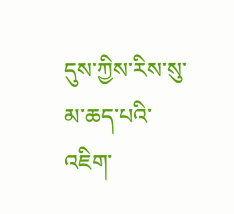དུས་ཀྱིས་རིས་སུ་མ་ཆད་པའི་འཇིག་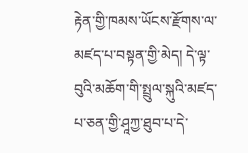རྟེན་གྱི་ཁམས་ཡོངས་རྫོགས་ལ་མཛད་པ་བསྟན་གྱི་མེད། དེ་ལྟ་བུའི་མཆོག་གི་སྤྲུལ་སྐུའི་མཛད་པ་ཅན་གྱི་ཤཱཀྱ་ཐུབ་པ་དེ་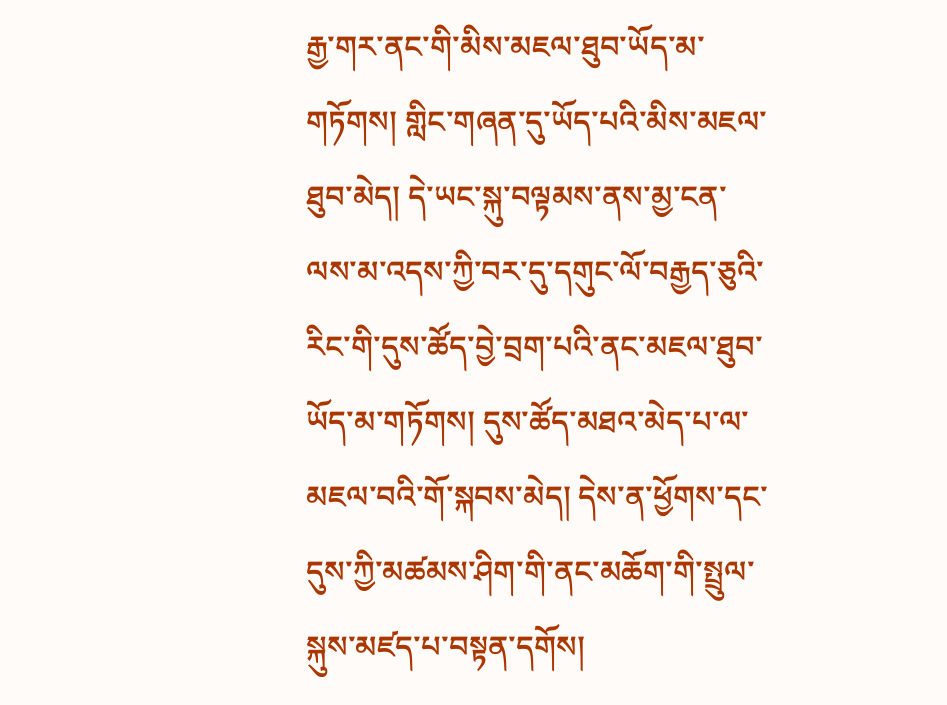རྒྱ་གར་ནང་གི་མིས་མཇལ་ཐུབ་ཡོད་མ་གཏོགས། གླིང་གཞན་དུ་ཡོད་པའི་མིས་མཇལ་ཐུབ་མེད། དེ་ཡང་སྐུ་བལྟམས་ནས་མྱ་ངན་ལས་མ་འདས་ཀྱི་བར་དུ་དགུང་ལོ་བརྒྱད་ཅུའི་རིང་གི་དུས་ཚོད་བྱེ་བྲག་པའི་ནང་མཇལ་ཐུབ་ཡོད་མ་གཏོགས། དུས་ཚོད་མཐའ་མེད་པ་ལ་མཇལ་བའི་གོ་སྐབས་མེད། དེས་ན་ཕྱོགས་དང་དུས་ཀྱི་མཚམས་ཤིག་གི་ནང་མཆོག་གི་སྤྲུལ་སྐུས་མཛད་པ་བསྟན་དགོས།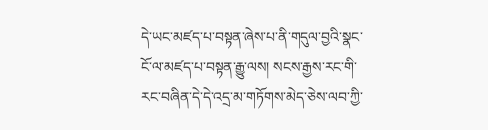དེ་ཡང་མཛད་པ་བསྟན་ཞེས་པ་ནི་གདུལ་བྱའི་སྣང་ངོ་ལ་མཛད་པ་བསྟན་རྒྱུ་ལས། སངས་རྒྱས་རང་གི་རང་བཞིན་དེ་དེ་འདྲ་མ་གཏོགས་མེད་ཅེས་ལབ་ཀྱི་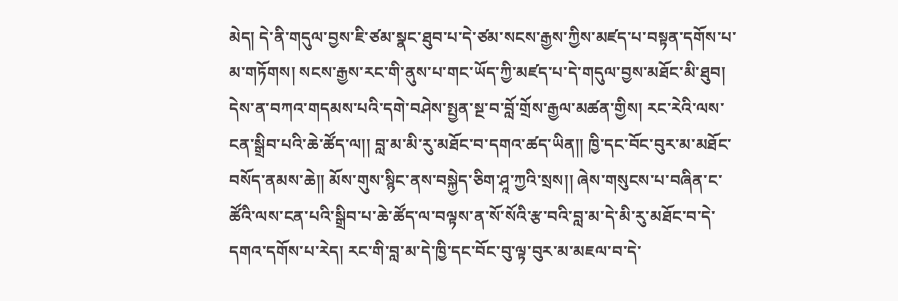མེད། དེ་ནི་གདུལ་བྱས་ཇི་ཙམ་སྣང་ཐུབ་པ་དེ་ཙམ་སངས་རྒྱས་ཀྱིས་མཛད་པ་བསྟན་དགོས་པ་མ་གཏོགས། སངས་རྒྱས་རང་གི་ནུས་པ་གང་ཡོད་ཀྱི་མཛད་པ་དེ་གདུལ་བྱས་མཐོང་མི་ཐུབ། དེས་ན་བཀའ་གདམས་པའི་དགེ་བཤེས་སྤྱན་སྔ་བ་བློ་གྲོས་རྒྱལ་མཚན་གྱིས། རང་རེའི་ལས་ངན་སྒྲིབ་པའི་ཆེ་ཚོད་ལ།། བླ་མ་མི་རུ་མཐོང་བ་དགའ་ཚད་ཡིན།། ཁྱི་དང་བོང་བུར་མ་མཐོང་བསོད་ནམས་ཆེ།། མོས་གུས་སྙིང་ནས་བསྐྱེད་ཅིག་ཤཱ་ཀྱའི་སྲས།། ཞེས་གསུངས་པ་བཞིན་ང་ཚོའི་ལས་ངན་པའི་སྒྲིབ་པ་ཆེ་ཚོད་ལ་བལྟས་ན་སོ་སོའི་རྩ་བའི་བླ་མ་དེ་མི་རུ་མཐོང་བ་དེ་དགའ་དགོས་པ་རེད། རང་གི་བླ་མ་དེ་ཁྱི་དང་བོང་བུ་ལྟ་བུར་མ་མཇལ་བ་དེ་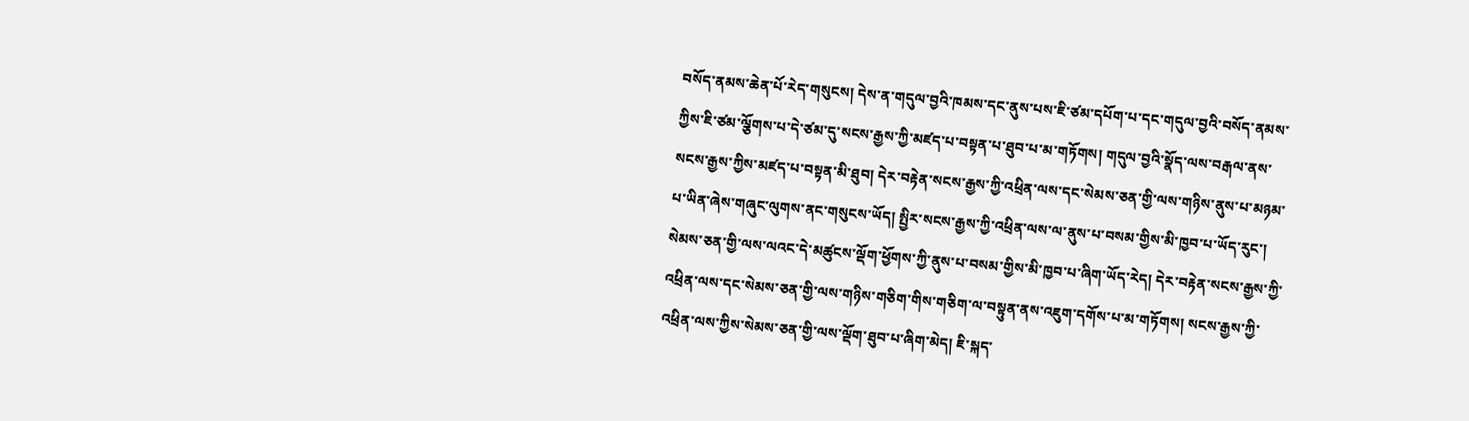བསོད་ནམས་ཆེན་པོ་རེད་གསུངས། དེས་ན་གདུལ་བྱའི་ཁམས་དང་ནུས་པས་ཇི་ཙམ་དཔོག་པ་དང་གདུལ་བྱའི་བསོད་ནམས་ཀྱིས་ཇི་ཙམ་ལྕོགས་པ་དེ་ཙམ་དུ་སངས་རྒྱས་ཀྱི་མཛད་པ་བསྟན་པ་ཐུབ་པ་མ་གཏོགས། གདུལ་བྱའི་སྣོད་ལས་བརྒལ་ནས་སངས་རྒྱས་ཀྱིས་མཛད་པ་བསྟན་མི་ཐུབ། དེར་བརྟེན་སངས་རྒྱས་ཀྱི་འཕྲིན་ལས་དང་སེམས་ཅན་གྱི་ལས་གཉིས་ནུས་པ་མཉམ་པ་ཡིན་ཞེས་གཞུང་ལུགས་ནང་གསུངས་ཡོད། སྤྱིར་སངས་རྒྱས་ཀྱི་འཕྲིན་ལས་ལ་ནུས་པ་བསམ་གྱིས་མི་ཁྱབ་པ་ཡོད་རུང་། སེམས་ཅན་གྱི་ལས་ལའང་དེ་མཚུངས་ལྡོག་ཕྱོགས་ཀྱི་ནུས་པ་བསམ་གྱིས་མི་ཁྱབ་པ་ཞིག་ཡོད་རེད། དེར་བརྟེན་སངས་རྒྱས་ཀྱི་འཕྲིན་ལས་དང་སེམས་ཅན་གྱི་ལས་གཉིས་གཅིག་གིས་གཅིག་ལ་བསྟུན་ནས་འཇུག་དགོས་པ་མ་གཏོགས། སངས་རྒྱས་ཀྱི་འཕྲིན་ལས་ཀྱིས་སེམས་ཅན་གྱི་ལས་ལྡོག་ཐུབ་པ་ཞིག་མེད། ཇི་སྐད་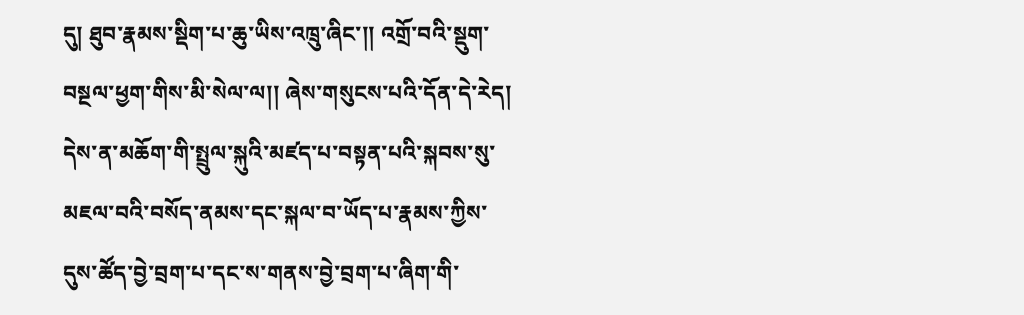དུ། ཐུབ་རྣམས་སྡིག་པ་ཆུ་ཡིས་འཁྲུ་ཞིང་།། འགྲོ་བའི་སྡུག་བསྔལ་ཕྱག་གིས་མི་སེལ་ལ།། ཞེས་གསུངས་པའི་དོན་དེ་རེད། དེས་ན་མཆོག་གི་སྤྲུལ་སྐུའི་མཛད་པ་བསྟན་པའི་སྐབས་སུ་མཇལ་བའི་བསོད་ནམས་དང་སྐལ་བ་ཡོད་པ་རྣམས་ཀྱིས་དུས་ཚོད་བྱེ་བྲག་པ་དང་ས་གནས་བྱེ་བྲག་པ་ཞིག་གི་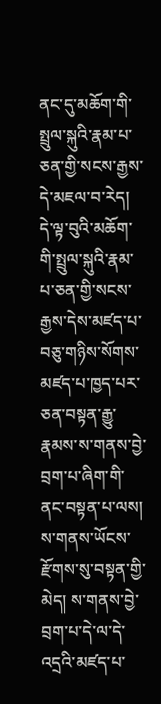ནང་དུ་མཆོག་གི་སྤྲུལ་སྐུའི་རྣམ་པ་ཅན་གྱི་སངས་རྒྱས་དེ་མཇལ་བ་རེད། དེ་ལྟ་བུའི་མཆོག་གི་སྤྲུལ་སྐུའི་རྣམ་པ་ཅན་གྱི་སངས་རྒྱས་དེས་མཛད་པ་བཅུ་གཉིས་སོགས་མཛད་པ་ཁྱད་པར་ཅན་བསྟན་རྒྱུ་རྣམས་ས་གནས་བྱེ་བྲག་པ་ཞིག་གི་ནང་བསྟན་པ་ལས། ས་གནས་ཡོངས་རྫོགས་སུ་བསྟན་གྱི་མེད། ས་གནས་བྱེ་བྲག་པ་དེ་ལ་དེ་འདྲའི་མཛད་པ་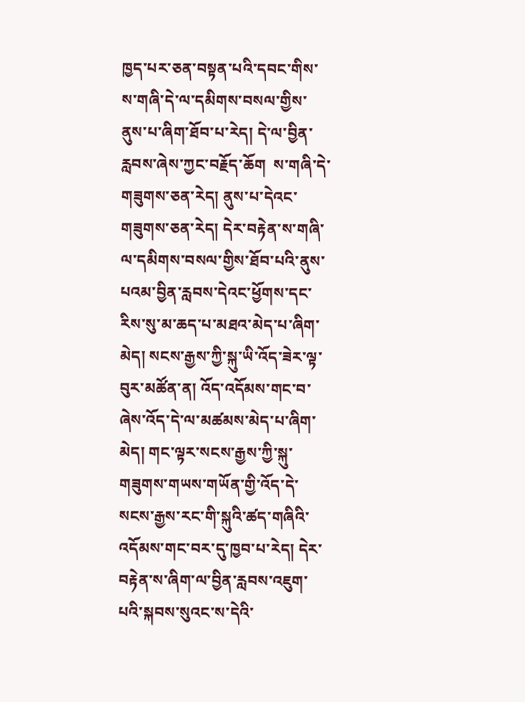ཁྱད་པར་ཅན་བསྟན་པའི་དབང་གིས་ས་གཞི་དེ་ལ་དམིགས་བསལ་གྱིས་ནུས་པ་ཞིག་ཐོབ་པ་རེད། དེ་ལ་བྱིན་རླབས་ཞེས་ཀྱང་བརྗོད་ཆོག  ས་གཞི་དེ་གཟུགས་ཅན་རེད། ནུས་པ་དེའང་གཟུགས་ཅན་རེད། དེར་བརྟེན་ས་གཞི་ལ་དམིགས་བསལ་གྱིས་ཐོབ་པའི་ནུས་པའམ་བྱིན་རླབས་དེའང་ཕྱོགས་དང་རིས་སུ་མ་ཆད་པ་མཐའ་མེད་པ་ཞིག་མེད། སངས་རྒྱས་ཀྱི་སྐུ་ཡི་འོད་ཟེར་ལྟ་བུར་མཚོན་ན། འོད་འདོམས་གང་བ་ཞེས་འོད་དེ་ལ་མཚམས་མེད་པ་ཞིག་མེད། གང་ལྟར་སངས་རྒྱས་ཀྱི་སྐུ་གཟུགས་གཡས་གཡོན་གྱི་འོད་དེ་སངས་རྒྱས་རང་གི་སྐུའི་ཚད་གཞིའི་འདོམས་གང་བར་དུ་ཁྱབ་པ་རེད། དེར་བརྟེན་ས་ཞིག་ལ་བྱིན་རླབས་འཇུག་པའི་སྐབས་སུའང་ས་དེའི་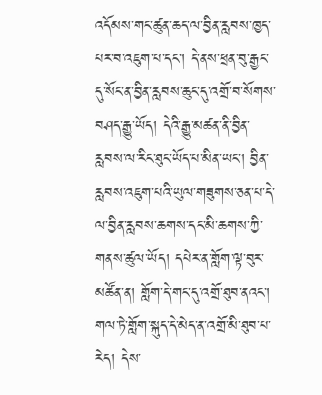འདོམས་གང་ཚུན་ཆད་ལ་བྱིན་རླབས་ཁྱད་པར་བ་འཇུག་པ་དང་། དེ་ནས་ཕྲན་བུ་རྒྱང་དུ་སོང་ན་བྱིན་རླབས་ཆུང་དུ་འགྲོ་བ་སོགས་བཤད་རྒྱུ་ཡོད། དེའི་རྒྱུ་མཚན་ནི་བྱིན་རླབས་ལ་རིང་ཐུང་ཡོད་པ་མིན་ཡང་། བྱིན་རླབས་འཇུག་པའི་ཡུལ་གཟུགས་ཅན་པ་དེ་ལ་བྱིན་རླབས་ཆགས་དང་མི་ཆགས་ཀྱི་གནས་ཚུལ་ཡོད། དཔེར་ན་གློག་ལྟ་བུར་མཚོན་ན། གློག་དེ་གང་དུ་འགྲོ་ཐུབ་ནའང་། གལ་ཏེ་གློག་སྐུད་དེ་མེད་ན་འགྲོ་མི་ཐུབ་པ་རེད། དེས་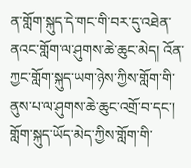ན་གློག་སྐུད་དེ་གང་གི་བར་དུ་འཐེན་ནའང་གློག་ལ་ཤུགས་ཆེ་ཆུང་མེད། འོན་ཀྱང་གློག་སྐུད་ཡག་ཉེས་ཀྱིས་གློག་གི་ནུས་པ་ལ་ཤུགས་ཆེ་ཆུང་འགྲོ་བ་དང་། གློག་སྐུད་ཡོད་མེད་ཀྱིས་གློག་གི་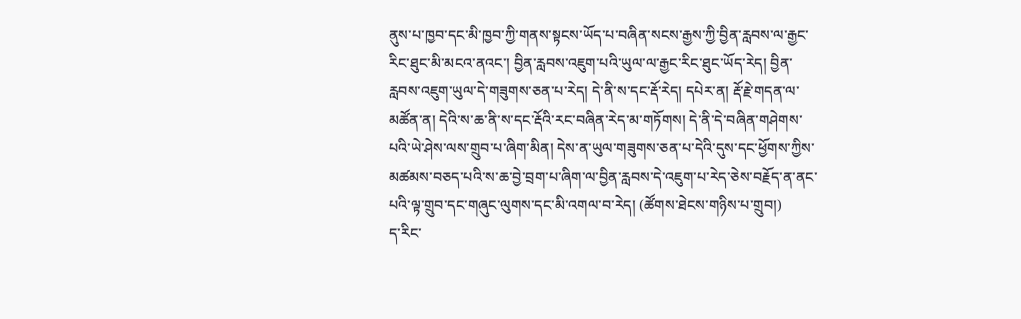ནུས་པ་ཁྱབ་དང་མི་ཁྱབ་ཀྱི་གནས་སྟངས་ཡོད་པ་བཞིན་སངས་རྒྱས་ཀྱི་བྱིན་རླབས་ལ་རྒྱང་རིང་ཐུང་མི་མངའ་ནའང་། བྱིན་རླབས་འཇུག་པའི་ཡུལ་ལ་རྒྱང་རིང་ཐུང་ཡོད་རེད། བྱིན་རླབས་འཇུག་ཡུལ་དེ་གཟུགས་ཅན་པ་རེད། དེ་ནི་ས་དང་རྡོ་རེད། དཔེར་ན། རྡོ་རྗེ་གདན་ལ་མཚོན་ན། དེའི་ས་ཆ་ནི་ས་དང་རྡོའི་རང་བཞིན་རེད་མ་གཏོགས། དེ་ནི་དེ་བཞིན་གཤེགས་པའི་ཡེ་ཤེས་ལས་གྲུབ་པ་ཞིག་མིན། དེས་ན་ཡུལ་གཟུགས་ཅན་པ་དེའི་དུས་དང་ཕྱོགས་ཀྱིས་མཚམས་བཅད་པའི་ས་ཆ་བྱེ་བྲག་པ་ཞིག་ལ་བྱིན་རླབས་དེ་འཇུག་པ་རེད་ཅེས་བརྗོད་ན་ནང་པའི་ལྟ་གྲུབ་དང་གཞུང་ལུགས་དང་མི་འགལ་བ་རེད། (ཚོགས་ཐེངས་གཉིས་པ་གྲུབ།)
ད་རིང་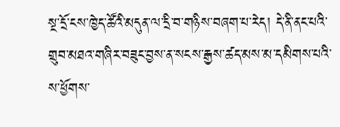སྔ་དྲོ་ངས་ཁྱེད་ཚོའི་མདུན་ལ་དྲི་བ་གཉིས་བཞག་པ་རེད། དེ་ནི་ནང་པའི་གྲུབ་མཐའ་གཞིར་བཟུང་བྱས་ན་སངས་རྒྱས་ཚད་མས་མ་དམིགས་པའི་ས་ཕྱོགས་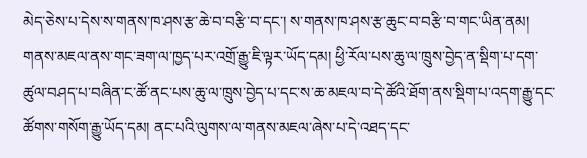མེད་ཅེས་པ་དེས་ས་གནས་ཁ་ཤས་རྩ་ཆེ་བ་བརྩི་བ་དང་། ས་གནས་ཁ་ཤས་རྩ་ཆུང་བ་བརྩི་བ་གང་ཡིན་ནམ། གནས་མཇལ་ནས་གང་ཟག་ལ་ཁྱད་པར་འགྲོ་རྒྱུ་ཇི་ལྟར་ཡོད་དམ། ཕྱི་རོལ་པས་ཆུ་ལ་ཁྲུས་བྱེད་ན་སྡིག་པ་དག་ཚུལ་བཤད་པ་བཞིན་ང་ཚོ་ནང་པས་ཆུ་ལ་ཁྲུས་བྱེད་པ་དང་ས་ཆ་མཇལ་བ་དེ་ཚོའི་ཐོག་ནས་སྡིག་པ་འདག་རྒྱུ་དང་ཚོགས་གསོག་རྒྱུ་ཡོད་དམ། ནང་པའི་ལུགས་ལ་གནས་མཇལ་ཞེས་པ་དེ་འཐད་དང་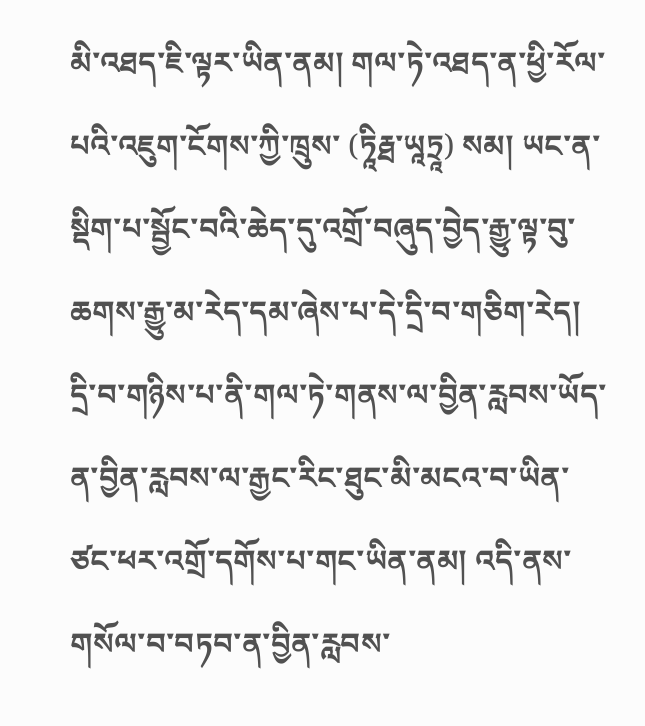མི་འཐད་ཇི་ལྟར་ཡིན་ནམ། གལ་ཏེ་འཐད་ན་ཕྱི་རོལ་པའི་འཇུག་ངོགས་ཀྱི་ཁྲུས་ (ཏཱིརྠ་ཡཱཏྲཱ) སམ། ཡང་ན་སྡིག་པ་སྦྱོང་བའི་ཆེད་དུ་འགྲོ་བཞུད་བྱེད་རྒྱུ་ལྟ་བུ་ཆགས་རྒྱུ་མ་རེད་དམ་ཞེས་པ་དེ་དྲི་བ་གཅིག་རེད། དྲི་བ་གཉིས་པ་ནི་གལ་ཏེ་གནས་ལ་བྱིན་རླབས་ཡོད་ན་བྱིན་རླབས་ལ་རྒྱང་རིང་ཐུང་མི་མངའ་བ་ཡིན་ཙང་ཕར་འགྲོ་དགོས་པ་གང་ཡིན་ནམ། འདི་ནས་གསོལ་བ་བཏབ་ན་བྱིན་རླབས་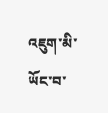འཇུག་མི་ཡོང་བ་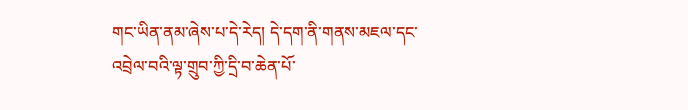གང་ཡིན་ནམ་ཞེས་པ་དེ་རེད། དེ་དག་ནི་གནས་མཇལ་དང་འབྲེལ་བའི་ལྟ་གྲུབ་ཀྱི་དྲི་བ་ཆེན་པོ་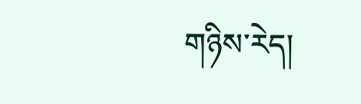གཉིས་རེད།